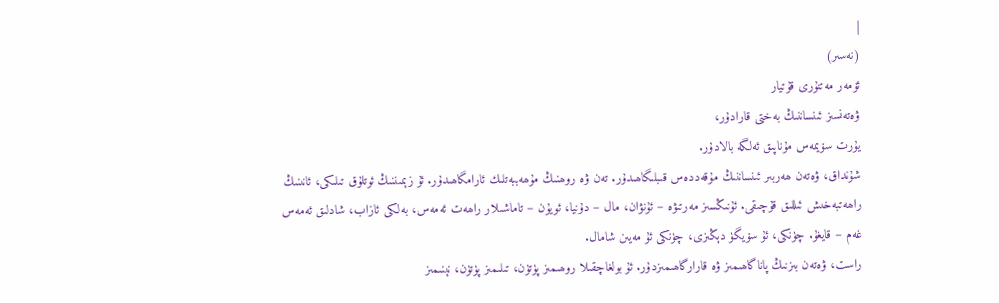|
(نەسىر)
ئۆمەر مەتنۇرى قۇتيار
ۋەتەنسىز ئىنساننىڭ بەختى قارادۇر،
يۇرت سۆيمەس مۇناپىق ئەلگە بالادۇر.
شۇنداق، ۋەتەن ھەربىر ئىنساننىڭ مۇقەددەس قىبلىگاھىدۇر. تەن ۋە روھنىڭ مۇھەببەتلىك ئارامگاھىدۇر. ئۇ زېمىننىڭ ئوتلۇق تىلىكى، ئانىنىڭ راھەتبەخىش ئىللىق قۇچىقى. ئۇنىڭسىز مەرتىۋە – ئۇنۋان، مال – دۇنيا، ئويۇن – تاماشىلار راھەت ئەمەس، بەلكى ئازاب، شادلىق ئەمەس غەم – قايغۇ. چۈنكى، ئۇ سۆيگۈ دېڭىزى، چۈنكى ئۇ مەيىن شامال.
راست، ۋەتەن بىزنىڭ پاناگاھىمىز ۋە قارارگاھىمىزدۇر. ئۇ بولغاچقىلا روھىمىز پۈتۈن، تىلىمىز پۈتۈن، نېنىمىز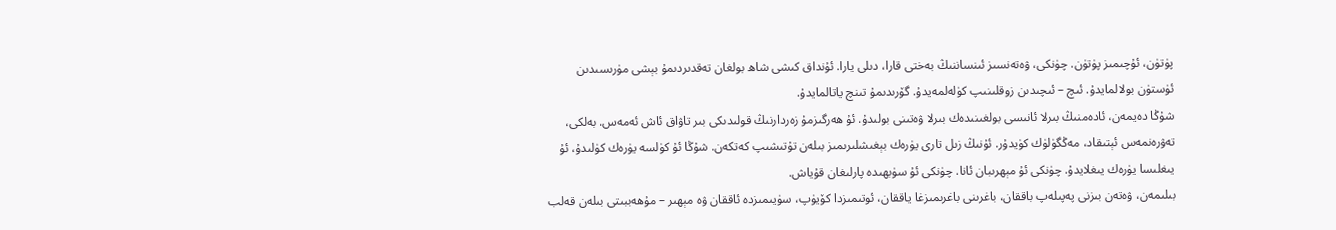پۈتۈن، ئۇچىمىز پۈتۈن. چۈنكى، ۋەتەنسىز ئىنساننىڭ بەختى قارا، دىلى يارا. ئۇنداق كىشى شاھ بولغان تەقدىردىمۇ بېشى مۈرىسىدىن ئۈستۈن بولالمايدۇ. ئىچ – ئىچىدىن زوقلىنىپ كۈلەلمەيدۇ. گۆرىدىمۇ تىنچ ياتالمايدۇ.
شۇڭا دەيمەن، ئادەمنىڭ بىرلا ئانىسى بولغىنىدەك بىرلا ۋەتىنى بولىدۇ. ئۇ ھەرگىزمۇ زەردارنىڭ قولىدىكى بىر تاۋاق ئاش ئەمەس. بەلكى، تەۋرەنمەس ئېتىقاد، مەڭگۈلۈك كۈيدۇر. ئۇنىڭ زىل تارى يۈرەك بېغىشلىرىمىز بىلەن تۇتىشىپ كەتكەن. شۇڭا ئۇ كۈلسە يۈرەك كۈلىدۇ، ئۇ يىغلىسا يۈرەك يىغلايدۇ. چۈنكى ئۇ مېھرىبان ئانا. چۈنكى ئۇ سۈبھىدە پارلىغان قۇياش.
بىلىمەن، ۋەتەن بىزنى پەپىلەپ باققان، باغرىنى باغرىمىزغا ياققان، ئوتىمىزدا كۆيۈپ، سۈيىمىزدە ئاققان ۋە مېھىر – مۇھەببىتى بىلەن قەلب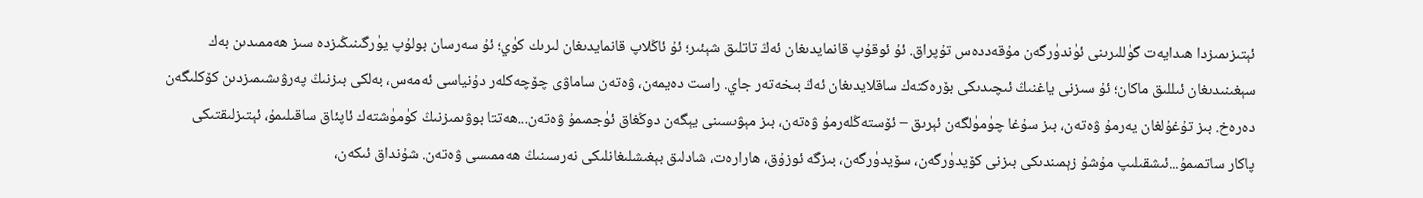ئېتىزىمىزدا ھىدايەت گۈللىرىنى ئۈندۈرگەن مۇقەددەس تۇپراق. ئۇ ئوقۇپ قانمايدىغان ئەڭ تاتلىق شېئىر؛ ئۇ ئاڭلاپ قانمايدىغان لىرىك كۈي؛ ئۇ سەرسان بولۇپ يۈرگىنىڭىزدە سىز ھەممىدىن بەك سېغىنىدىغان ئىللىق ماكان؛ ئۇ سىزنى ياغنىڭ ئىچىدىكى بۆرەكتەك ساقلايدىغان ئەڭ بىخەتەر جاي. راست دەيمەن، ۋەتەن ساماۋى چۆچەكلەر دۇنياسى ئەمەس، بەلكى بىزنىڭ پەرۋىشىمىزدىن كۆكلىگەن دەرەخ. بىز تۇغۇلغان يەرمۇ ۋەتەن، بىز سۇغا چۈمۈلگەن ئېرىق – ئۆستەڭلەرمۇ ۋەتەن، بىز مېۋىسىنى يېگەن دوڭغاق ئۈجمىمۇ ۋەتەن...ھەتتا بوۋىمىزنىڭ كۈمۈشتەك ئاپئاق ساقىلىمۇ، ئېتىزلىقتىكى پاكار ساتمىمۇ...ئىشقىلىپ مۇشۇ زېمىندىكى بىزنى كۆيدۈرگەن، سۆيدۈرگەن، بىزگە ئوزۇق، ھارارەت، شادلىق بېغىشلىغانلىكى نەرسىنىڭ ھەممىسى ۋەتەن. شۇنداق ئىكەن،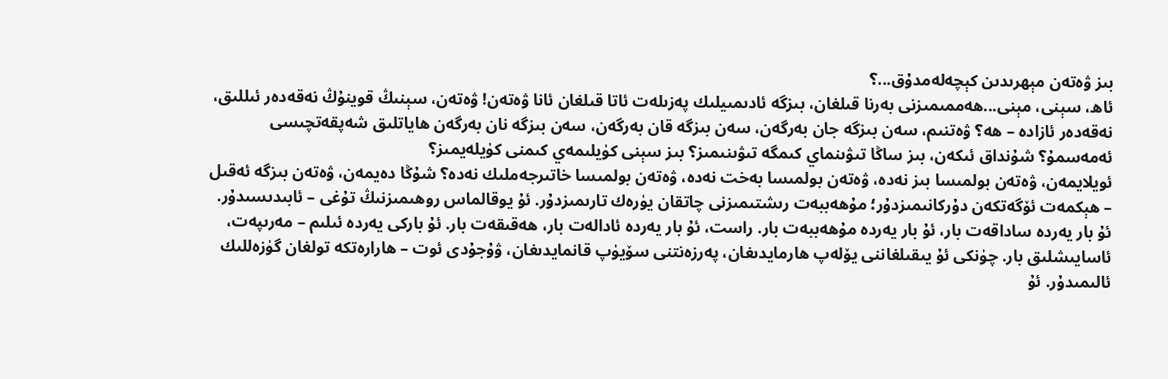بىز ۋەتەن مېھرىدىن كېچەلەمدۇق...؟
ئاھ، سېنى، مېنى...ھەممىمىزنى بەرنا قىلغان، بىزگە ئادىمىيلىك پەزىلەت ئاتا قىلغان ئانا ۋەتەن! ۋەتەن، سېنىڭ قوينۇڭ نەقەدەر ئىللىق، نەقەدەر ئازادە – ھە؟ ۋەتنىم، سەن بىزگە جان بەرگەن، سەن بىزگە قان بەرگەن، سەن بىزگە نان بەرگەن ھاياتلىق شەپقەتچىسى ئەمەسمۇ؟ شۇنداق ئىكەن، بىز ساڭا تىۋىنماي كىمگە تىۋىنىمىز؟ بىز سېنى كۈيلىمەي كىمنى كۈيلەيمىز؟
ئويلايمەن، ۋەتەن بولمىسا بىز نەدە، ۋەتەن بولمىسا بەخت نەدە، ۋەتەن بولمىسا خاتىرجەملىك نەدە؟ شۇڭا دەيمەن، ۋەتەن بىزگە ئەقىل – ھېكمەت ئۆگەتكەن دۇركانىمىزدۇر؛ مۇھەببەت رىشتىمىزنى چاتقان يۈرەك تارىمىزدۇر. ئۇ يوقالماس روھىمىزنىڭ تۇغى – ئابىدىسىدۇر. ئۇ بار يەردە ساداقەت بار، ئۇ بار يەردە مۇھەببەت بار. راست، ئۇ بار يەردە ئادالەت بار، ھەقىقەت بار. ئۇ باركى يەردە ئىلىم – مەرىپەت، ئاسايىشلىق بار. چۈنكى ئۇ يىقىلغاننى يۆلەپ ھارمايدىغان، پەرزەنتنى سۆيۈپ قانمايدىغان، ۋۇجۇدى ئوت – ھارارەتكە تولغان گۈزەللىك ئالىمىدۇر. ئۇ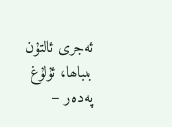ئەجرى ئالتۇن بىباھا، ئۇلۇغ پەدەر –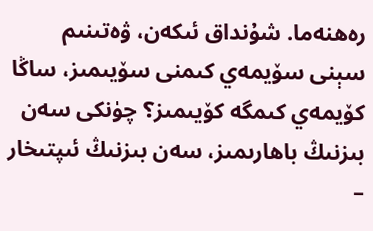رەھنەما. شۇنداق ئىكەن، ۋەتىنىم سېنى سۆيمەي كىمنى سۆيىمىز، ساڭا كۆيمەي كىمگە كۆيىمىز؟ چۈنكى سەن بىزنىڭ باھارىمىز، سەن بىزنىڭ ئىپتىخار –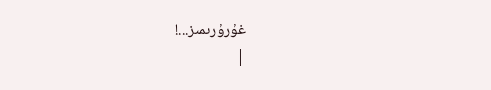غۇرۇرىمىز...!
|